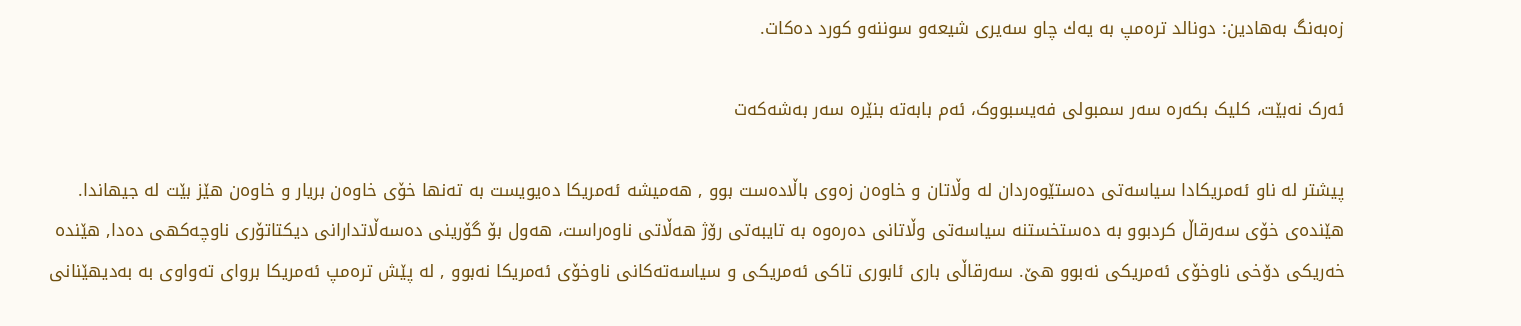زه‌به‌نگ به‌هادین: دونالد تره‌مپ به‌ یه‌ك چاو سه‌یرى شیعه‌و سوننه‌و كورد ده‌كات.

ئەرک نەبێت، کلیک بکەرە سەر سمبولی فەیسبووک، ئەم بابەتە بنێرە سەر بەشەکەت

پیشتر له‌ ناو ئه‌مریكادا سیاسه‌تى ده‌ستێوه‌ردان له‌ وڵاتان و خاوه‌ن زه‌وى باڵاده‌ست بوو , هه‌میشه‌ ئه‌مریكا ده‌یویست به‌ ته‌نها خۆى خاوه‌ن بریار و خاوه‌ن هێز بێت له‌ جیهاندا. هێنده‌ى خۆى سه‌رقاڵ كردبوو به‌ ده‌ستخستنه‌ سیاسه‌تى وڵاتانى ده‌رەوه‌ به‌ تایبه‌تى رۆژ هه‌ڵاتى ناوه‌راست، هه‌ول بۆ گۆرینى ده‌سه‌ڵاتدارانى دیكتاتۆرى ناوچه‌كهی دەدا, هێنده‌ خه‌ریكى دۆخى ناوخۆى ئه‌مریكى نه‌بوو هێ. سه‌رقاڵى بارى ئابورى تاكى ئه‌مریكى و سیاسه‌ته‌كانى ناوخۆى ئه‌مریكا نه‌بوو , له‌ پێش تره‌مپ ئه‌مریكا برواى ته‌واوى به‌ به‌دیهێنانى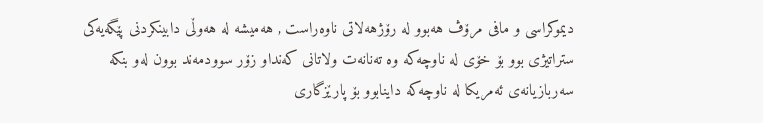دیموكراسى و مافى مرۆڤ هه‌بوو له‌ رۆژهه‌لاتى ناوه‌راست , هه‌میشه‌ له‌ هه‌وڵى دابینكردنى پێگه‌یه‌كى ستراتیژى بوو بۆ خۆى له‌ ناوچه‌كه‌ وه‌ ته‌نانه‌ت ولاتانى كه‌نداو زۆر سوودمه‌ند بوون له‌و بنكه‌ سه‌ربازیانه‌ى ئه‌مریكا له‌ ناوچه‌كه‌ داینابوو بۆ پارێزگارى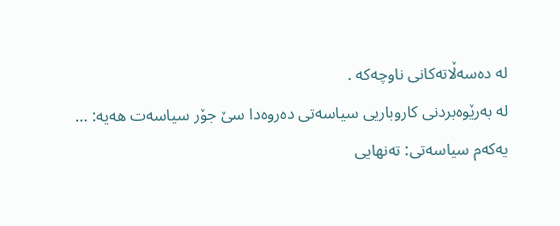له‌ ده‌سه‌ڵاته‌كانى ناوچه‌كه‌ .
له‌ به‌رێوه‌بردنى كاروباریى سیاسه‌تى ده‌روه‌دا سێ جۆر سیاسه‌ت هه‌یه‌: …
یه‌كه‌م سیاسه‌تى: ته‌نهایى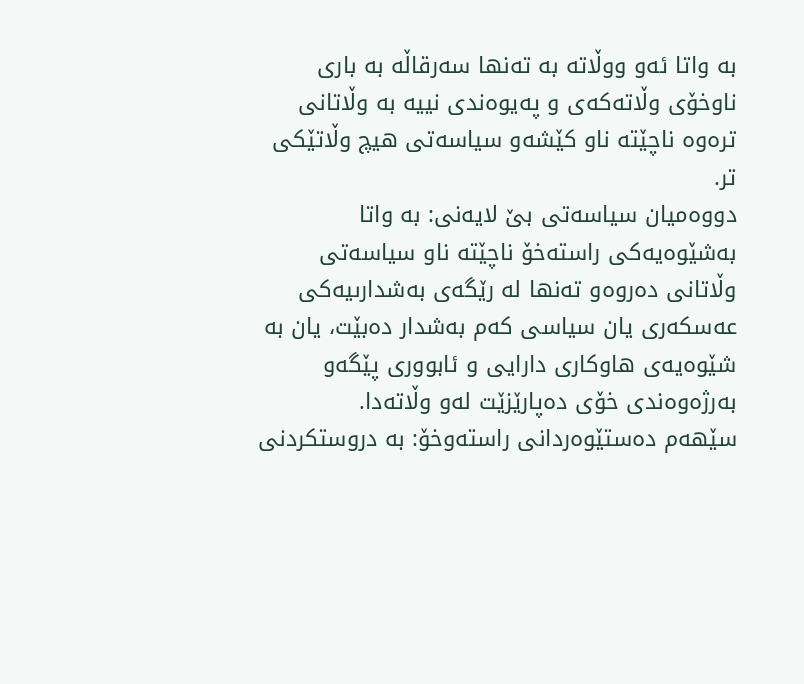به‌ واتا ئه‌و ووڵاته‌ به‌ ته‌نها سه‌رقاڵه‌ به‌ بارى ناوخۆى وڵاته‌كه‌ى و په‌یوه‌ندى نییه‌ به‌ وڵاتانى تره‌وه‌ ناچێته‌ ناو كێشه‌و سیاسه‌تى هیچ وڵاتێكى تر.
دووه‌میان سیاسه‌تى بێ لایه‌نى: به‌ واتا‌ به‌شێوه‌یەكى راسته‌خۆ ناچێته‌ ناو سیاسه‌تى وڵاتانى ده‌روه‌و ته‌نها له‌ رێگه‌ى به‌شدارىیه‌كى عه‌سكه‌رى یان سیاسى كه‌م به‌شدار ده‌بێت، یان به‌ شێوه‌یه‌ى هاوكارى دارایى و ئابوورى پێگه‌و به‌رژه‌وه‌ندى خۆى ده‌پارێزێت له‌و وڵاته‌دا.
سێهه‌م ده‌ستێوه‌ردانى راسته‌وخۆ: به‌ دروستكردنى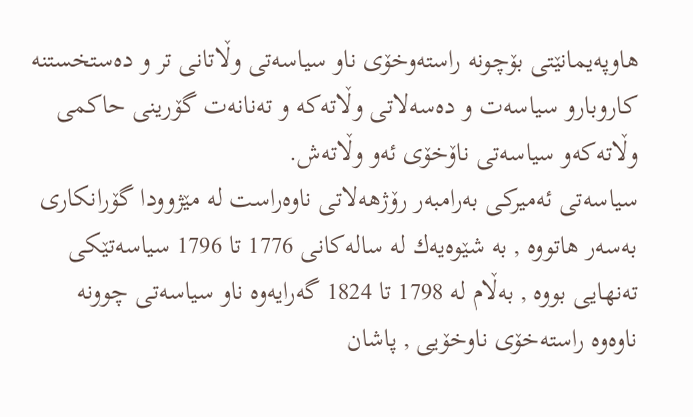هاوپه‌یمانێتى بۆچونه‌ راسته‌وخۆى ناو سیاسه‌تى وڵاتانى تر و ده‌ستخستنه‌ كاروبارو سیاسه‌ت و ده‌سه‌لاتى وڵاته‌كه‌ و ته‌نانه‌ت گۆرینى حاكمى وڵاته‌كه‌و سیاسه‌تى ناۆخۆى ئه‌و وڵاته‌ش.
سیاسه‌تى ئه‌میركى به‌رامبه‌ر رۆژهه‌لاتى ناوه‌راست له‌ مێژوودا گۆرانكارى به‌سه‌ر هاتووه‌ , به‌ شێوه‌یه‌ك له‌ ساله‌كانى 1776 تا 1796 سیاسه‌تێكى ته‌نهایى بووه‌ , به‌ڵام له‌ 1798 تا 1824 گه‌رایه‌وه‌ ناو سیاسه‌تى چوونه‌ ناوه‌وە راسته‌خۆى ناوخۆیى , پاشان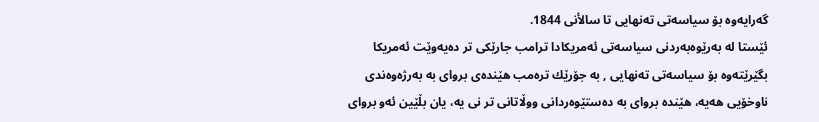گه‌رایه‌وه‌ بۆ سیاسه‌تى ته‌نهایى تا سالأنى 1844.
ئێستا له‌ به‌رێوه‌به‌ردنى سیاسه‌تى ئه‌مریكادا ترامب جارێكى تر ده‌یه‌وێت ئه‌مریكا بگێرێته‌وه‌ بۆ سیاسه‌تى ته‌نهایى , به‌ جۆرێك تره‌مب هێنده‌ى برواى به‌ به‌رژه‌وه‌ندى ناوخۆیى هه‌یه،‌ هێنده‌ برواى به‌ ده‌ستێوه‌ردانى ووڵاتانى تر نى یه،‌ یان بڵێین ئه‌و برواى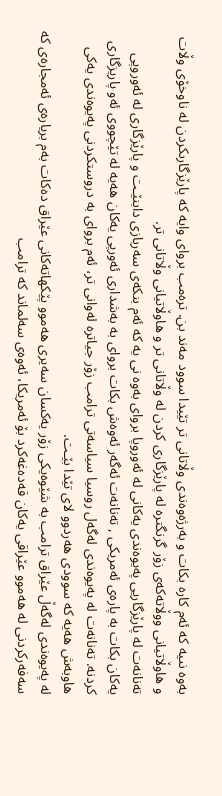به‌وه‌ نىیه‌ كه‌ ئه‌م كارە بكات و به‌رژه‌وه‌ندى وڵاتانى تر تێیدا سوود مه‌ند بن. تره‌مب برواى وایه‌ كه‌ پارێزگارىكردن له‌ ناوخۆى وڵات و هاوڵاتیانى ووڵاته‌كه‌ى زۆر گرنگتره‌ له‌ پارێزگارى كردن له‌ وڵاتانى تر و هاوڵاتیانى وڵاتانى تر.
ته‌نانه‌ت له‌ پارێزگاریى په‌یوه‌ندى یه‌كانى له‌ ئه‌وروپا برواى به‌وه‌ نى یه‌ كه‌ ئه‌م بنكه‌ى سه‌ربازى دابنێـت و پارێزگارى له‌ ئه‌وروپى یه‌كان بكات به‌ پاره‌ى ئه‌مریكى , ته‌نانه‌ت ئه‌گه‌ر ئه‌وه‌ش بكات برواى به‌ به‌شدارى ئه‌ورپى یه‌كان هه‌یه‌ له‌ تێچووى ئه‌و پاریزگارى كردنه. ته‌نانه‌ت له‌ په‌یوه‌ندى له‌گه‌ل روسیا سیاسه‌تى ترامب زۆر جیاتره‌ له‌وانى تر، ئه‌م برواى به‌ دروستكردنى په‌یوه‌ندى یه‌كى هاوبه‌ش هه‌یه‌ كه‌ سوودى هه‌ردوو لاى تێدا بێـت.
له‌ په‌یوه‌ندى له‌گه‌ڵ عێراق ترامب به‌ شێوه‌یكى زۆر یه‌كسان سه‌یرى هه‌موو پێكهاته‌كانى عێراق ده‌كات به‌م بریاره‌ى ئه‌مجاره‌ى كه‌ سه‌فه‌ركردنى له‌ هه‌موو عێراقى یه‌كان قه‌ده‌غه‌كرد بۆ ئه‌مریكا، ئه‌وه‌ى سه‌لماند كه‌ ترامب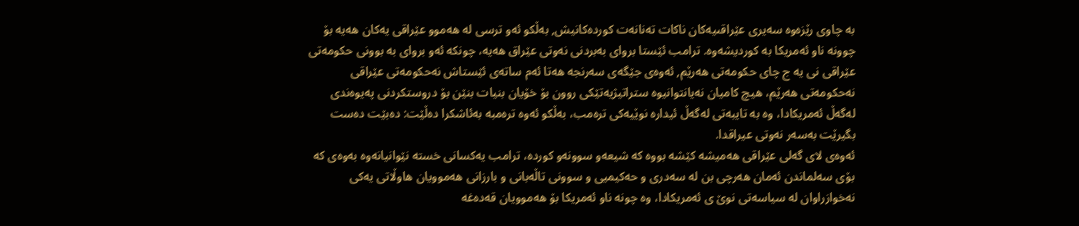به‌ چاوى رێزه‌وه‌ سه‌یرى عێراقىیه‌كان ناكات ته‌نانه‌ت كورده‌كانیش, به‌ڵكو ئه‌و ترسى له‌ هه‌موو عێراقى یه‌كان هه‌یه‌ بۆ چوونه‌ ناو ئه‌مریكا به‌ كوردیشه‌وه‌. ترامب ئێستا برواى به‌بردنى نه‌وتى عێراق هه‌یه‌، چونكه‌ ئه‌و برواى به‌ بوونى حكومه‌تى عێراقى نى یه‌ ج چاى حكومه‌تى هه‌رێم, ئه‌وه‌ى جێگه‌ى سه‌رنجه‌ هه‌تا ئه‌م ساته‌ى ئێستاش نه‌حكومه‌تى عێراقى نه‌حكومه‌تى هه‌رێم، هیچ كامیان نه‌یانتوانیوه‌ ستراتیژیه‌تێكى روون بۆ خۆیان بنیات بنێن بۆ دروستكردنى په‌یوه‌ندى له‌گه‌ڵ ئه‌مریكادا، وه‌ به‌ تایبه‌تى له‌گه‌ڵ ئیداره‌ نوێیه‌كى تره‌مب، به‌ڵكو ئه‌وه‌ تره‌مبه‌ به‌ئاشكرا ده‌ڵێت: ده‌بێت ده‌ست بگیرێت به‌سه‌ر نه‌وتى عیراقدا.
ئه‌وه‌ى لاى گه‌لى عێراقى هه‌میشه‌ كێشه‌ بووه‌ كه‌ شیعه‌و سوونه‌و كورده‌، ترامب یه‌كسانى خسته‌ نێوانیانه‌وه‌ به‌وه‌ى كه‌ بۆى سه‌لماندن ئه‌مان هه‌رچى بن له‌ سه‌درى و حه‌كیمیى و سوونى تاڵه‌بانى و بارزانى هه‌موویان هاوڵاتى یه‌كى نه‌خوازراوان له‌ سیاسه‌تى نوێ ى ئه‌مریكادا، وه‌ چونه‌ ناو ئه‌مریكا بۆ هه‌موویان قه‌ده‌غه‌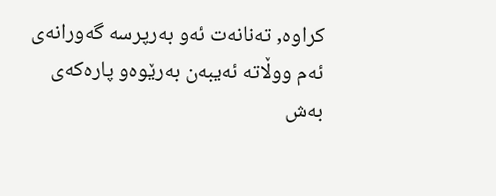كراوه‌, ته‌نانه‌ت ئه‌و به‌رپرسه‌ گه‌ورانه‌ى ئه‌م ووڵاته‌ ئه‌یبەن به‌رێوه‌و پاره‌كه‌ى به‌ش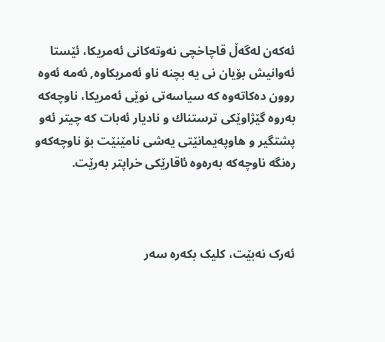ئه‌كه‌ن له‌گه‌ڵ قاچاخچى نه‌وته‌كانى ئه‌مریكا، ئێستا ئه‌وانیش بۆیان نى یه‌ بچنه‌ ناو ئه‌مریكاوه‌, ئه‌مه‌ ئه‌وه‌ روون ده‌كاته‌وه‌ كه‌ سیاسه‌تى نوێى ئه‌مریكا، ناوچه‌كه‌ به‌روه‌ گێژاوێكى ترستناك و نادیار ئه‌بات كه‌ چیتر ئه‌و پشتگیر و هاوپه‌یمانێتى یه‌شى نامێنێت بۆ ناوچه‌كه‌و ره‌نگه‌ ناوچه‌كه‌ به‌رەوه ئاقارێكى خراپتر به‌رێت.



ئەرک نەبێت، کلیک بکەرە سەر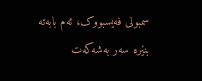سمبولی فەیسبووک، ئەم بابەتە بنێرە سەر بەشەکەت